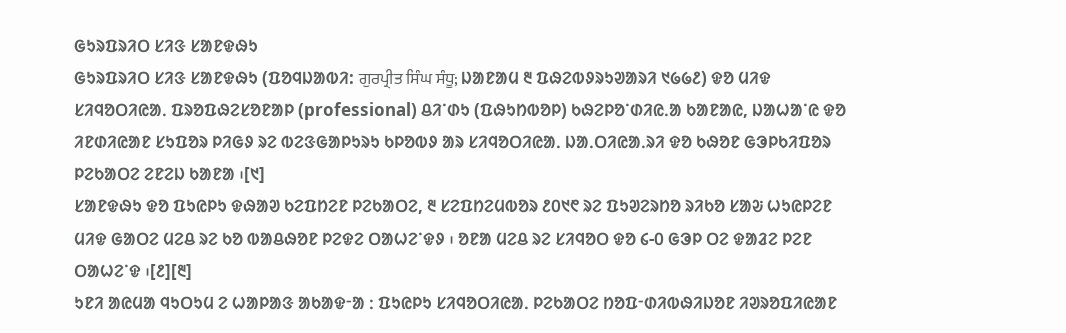ᱜᱩᱨᱯᱨᱤᱛ ᱥᱤᱝ ᱥᱟᱱᱫᱷᱩ
ᱜᱩᱨᱯᱨᱤᱛ ᱥᱤᱝ ᱥᱟᱱᱫᱷᱩ (ᱯᱚᱧᱡᱟᱵᱤ: ਗੁਰਪ੍ਰੀਤ ਸਿੰਘ ਸੰਧੂ; ᱡᱟᱱᱟᱢ ᱓ ᱯᱷᱮᱵᱽᱨᱩᱣᱟᱨᱤ ᱑᱙᱙᱒) ᱫᱚ ᱢᱤᱫ ᱥᱤᱧᱚᱛᱤᱭᱟᱹ ᱯᱨᱚᱯᱷᱮᱥᱚᱱᱟᱞ (professional) ᱪᱤᱸᱰᱩ (ᱯᱷᱩᱴᱵᱚᱞ) ᱠᱷᱮᱞᱚᱸᱰᱤᱭᱹᱟ ᱠᱟᱱᱟᱭ, ᱡᱟᱦᱟᱸᱭ ᱫᱚ ᱤᱱᱰᱤᱭᱟᱱ ᱥᱩᱯᱚᱨ ᱞᱤᱜᱽ ᱨᱮ ᱵᱮᱝᱜᱟᱞᱩᱨᱩ ᱠᱞᱚᱵᱽ ᱟᱨ ᱥᱤᱧᱚᱛᱤᱭᱟᱹ ᱡᱟᱹᱛᱤᱭᱟᱹᱨᱤ ᱫᱚ ᱠᱷᱚᱱ ᱜᱳᱞᱠᱤᱯᱚᱨ ᱞᱮᱠᱟᱛᱮ ᱮᱱᱮᱡ ᱠᱟᱱᱟ ᱾[᱑]
ᱥᱟᱱᱫᱷᱩ ᱫᱚ ᱯᱩᱭᱞᱩ ᱫᱷᱟᱣ ᱠᱮᱯᱴᱮᱱ ᱞᱮᱠᱟᱛᱮ, ᱓ ᱥᱮᱯᱴᱮᱢᱵᱚᱨ ᱒᱐᱑᱖ ᱨᱮ ᱯᱩᱣᱮᱨᱴᱚ ᱨᱤᱠᱚ ᱥᱟᱶ ᱦᱩᱭᱞᱮᱱ ᱢᱤᱫ ᱜᱟᱛᱮ ᱢᱮᱪ ᱨᱮ ᱠᱚ ᱵᱟᱪᱷᱚᱱ ᱞᱮᱫᱮ ᱛᱟᱦᱮᱸᱫᱽ ᱾ ᱚᱱᱟ ᱢᱮᱪ ᱨᱮ ᱥᱤᱧᱚᱛ ᱫᱚ ᱔-᱐ ᱜᱳᱞ ᱛᱮ ᱫᱟᱲᱮ ᱞᱮᱱ ᱛᱟᱦᱮᱸᱫ ᱾[᱒][᱓]
ᱩᱱᱤ ᱟᱭᱢᱟ ᱧᱩᱛᱩᱢ ᱮ ᱦᱟᱞᱟᱝ ᱟᱠᱟᱫᱼᱟ ᱺ ᱯᱩᱭᱞᱩ ᱥᱤᱧᱚᱛᱤᱭᱟᱹ ᱞᱮᱠᱟᱛᱮ ᱴᱚᱯᱼᱰᱤᱵᱷᱤᱡᱚᱱ ᱤᱣᱨᱚᱯᱤᱭᱟᱱ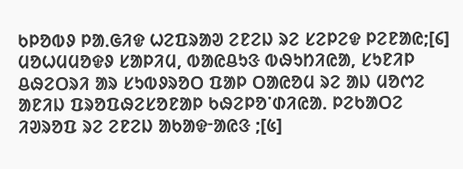ᱠᱞᱚᱵᱽ ᱞᱟᱹᱜᱤᱫ ᱦᱮᱯᱨᱟᱣ ᱮᱱᱮᱡ ᱨᱮ ᱥᱮᱞᱮᱫ ᱞᱮᱱᱟᱭ;[᱔] ᱢᱚᱦᱢᱢᱚᱫᱽ ᱥᱟᱞᱤᱢ, ᱵᱟᱭᱪᱩᱝ ᱵᱷᱩᱴᱤᱭᱟ, ᱥᱩᱱᱤᱞ ᱪᱷᱮᱛᱨᱤ ᱟᱨ ᱥᱩᱵᱽᱨᱚᱛ ᱯᱟᱞ ᱛᱟᱭᱚᱢ ᱨᱮ ᱟᱡ ᱢᱚᱬᱮ ᱟᱱᱤᱡ ᱯᱨᱚᱯᱷᱮᱥᱚᱱᱟᱞ ᱠᱷᱮᱞᱚᱸᱰᱤᱭᱟᱹ ᱞᱮᱠᱟᱛᱮ ᱤᱣᱨᱚᱯ ᱨᱮ ᱮᱱᱮᱡ ᱟᱠᱟᱫᱼᱟᱭᱝ ;[᱕]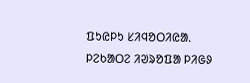ᱯᱩᱭᱞᱩ ᱥᱤᱧᱚᱛᱤᱭᱟᱹ ᱞᱮᱠᱟᱛᱮ ᱤᱣᱨᱚᱯᱟ ᱞᱤᱜᱽ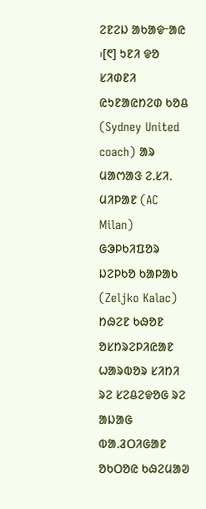ᱮᱱᱮᱡ ᱟᱠᱟᱫᱼᱟᱭ ᱾[᱖] ᱩᱱᱤ ᱫᱚ ᱥᱤᱰᱱᱤ ᱭᱩᱱᱟᱭᱴᱮᱰ ᱠᱚᱪ (Sydney United coach) ᱟᱨ ᱢᱟᱬᱟᱝ ᱮᱹᱥᱤᱹ ᱢᱤᱞᱟᱱ (AC Milan) ᱜᱳᱞᱠᱤᱯᱚᱨ ᱡᱮᱞᱠᱚ ᱠᱟᱞᱟᱠ (Zeljko Kalac) ᱴᱷᱮᱱ ᱠᱷᱚᱱ ᱚᱥᱴᱨᱮᱞᱤᱭᱟᱱ ᱦᱟᱨᱵᱚᱨ ᱥᱤᱴᱤ ᱨᱮ ᱥᱮᱪᱮᱫᱚᱜ ᱨᱮ ᱟᱡᱟᱜ ᱵᱟᱹᱲᱛᱤᱜᱟᱱ ᱚᱠᱛᱚᱭ ᱠᱷᱮᱢᱟᱣ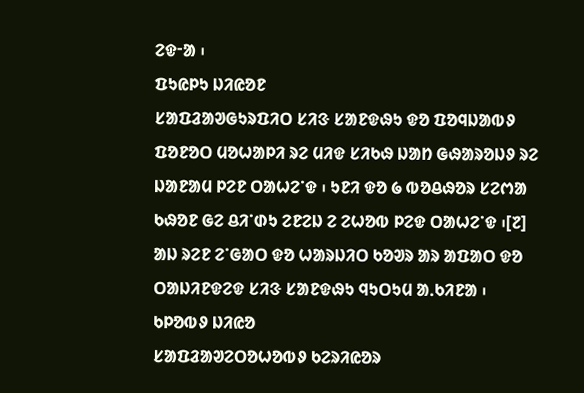ᱮᱫᱼᱟ ᱾
ᱯᱩᱭᱞᱩ ᱡᱤᱭᱚᱱ
ᱥᱟᱯᱲᱟᱣᱜᱩᱨᱯᱤᱛ ᱥᱤᱝ ᱥᱟᱱᱫᱷᱩ ᱫᱚ ᱯᱚᱧᱡᱟᱵᱽ ᱯᱚᱱᱚᱛ ᱢᱚᱦᱟᱞᱤ ᱨᱮ ᱢᱤᱫ ᱥᱤᱠᱷ ᱡᱟᱴ ᱜᱷᱟᱨᱚᱡᱽ ᱨᱮ ᱡᱟᱱᱟᱢ ᱞᱮᱱ ᱛᱟᱦᱮᱸᱫ ᱾ ᱩᱱᱤ ᱫᱚ ᱙ ᱵᱚᱪᱷᱚᱨ ᱥᱮᱬᱟ ᱠᱷᱚᱱ ᱜᱮ ᱪᱤᱸᱰᱩ ᱮᱱᱮᱡ ᱮ ᱮᱦᱚᱵ ᱞᱮᱫ ᱛᱟᱦᱮᱸᱫ ᱾[᱗] ᱟᱡ ᱨᱮᱱ ᱮᱸᱜᱟᱛ ᱫᱚ ᱦᱟᱨᱡᱤᱛ ᱠᱚᱣᱨ ᱟᱨ ᱟᱯᱟᱛ ᱫᱚ ᱛᱟᱡᱤᱱᱫᱮᱫ ᱥᱤᱝ ᱥᱟᱱᱫᱷᱩ ᱧᱩᱛᱩᱢ ᱟᱹᱠᱤᱱᱟ ᱾
ᱠᱞᱚᱵᱽ ᱡᱤᱭᱚ
ᱥᱟᱯᱲᱟᱣᱮᱛᱚᱦᱚᱵᱽ ᱠᱮᱨᱤᱭᱚᱨ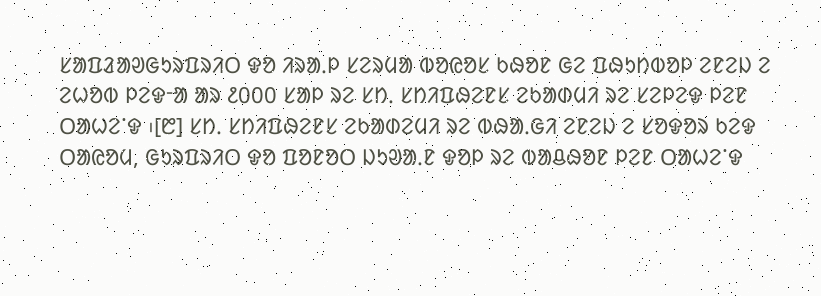ᱥᱟᱯᱲᱟᱣᱜᱩᱨᱯᱨᱤᱛ ᱫᱚ ᱤᱨᱟᱹᱞ ᱥᱮᱨᱢᱟ ᱵᱚᱭᱚᱥ ᱠᱷᱚᱱ ᱜᱮ ᱯᱷᱩᱴᱵᱚᱞ ᱮᱱᱮᱡ ᱮ ᱮᱦᱚᱵ ᱞᱮᱫᱼᱟ ᱟᱨ ᱒᱐᱐᱐ ᱥᱟᱞ ᱨᱮ ᱥᱴᱹ ᱥᱴᱤᱯᱷᱮᱱᱥ ᱮᱠᱟᱰᱢᱤ ᱨᱮ ᱥᱮᱞᱮᱫ ᱞᱮᱱ ᱛᱟᱦᱮᱸᱫ ᱾[᱘] ᱥᱴᱹ ᱥᱴᱤᱯᱷᱮᱱᱥ ᱮᱠᱟᱰᱮᱢᱤ ᱨᱮ ᱵᱷᱟᱹᱜᱤ ᱮᱱᱮᱡ ᱮ ᱥᱚᱫᱚᱨ ᱠᱮᱫ ᱛᱟᱭᱚᱢ, ᱜᱩᱨᱯᱨᱤᱛ ᱫᱚ ᱯᱚᱱᱚᱛ ᱡᱩᱣᱟᱹᱱ ᱫᱚᱞ ᱨᱮ ᱵᱟᱪᱷᱚᱱ ᱞᱮᱱ ᱛᱟᱦᱮᱸᱫ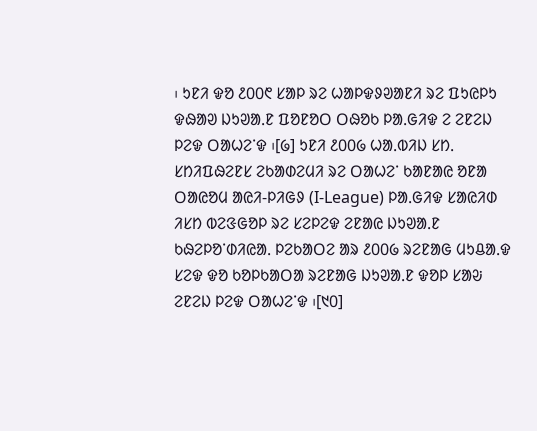᱾ ᱩᱱᱤ ᱫᱚ ᱒᱐᱐᱖ ᱥᱟᱞ ᱨᱮ ᱦᱟᱞᱫᱽᱣᱟᱱᱤ ᱨᱮ ᱯᱩᱭᱞᱩ ᱫᱷᱟᱣ ᱡᱩᱣᱟᱹᱱ ᱯᱚᱱᱚᱛ ᱛᱷᱚᱠ ᱞᱟᱹᱜᱤᱫ ᱮ ᱮᱱᱮᱡ ᱞᱮᱫ ᱛᱟᱦᱮᱸᱫ ᱾[᱙] ᱩᱱᱤ ᱒᱐᱐᱙ ᱦᱟᱹᱵᱤᱡ ᱥᱴᱹ ᱥᱴᱤᱯᱷᱮᱱᱥ ᱮᱠᱟᱰᱮᱢᱤ ᱨᱮ ᱛᱟᱦᱮᱸ ᱠᱟᱱᱟᱭ ᱚᱱᱟ ᱛᱟᱭᱚᱢ ᱟᱭᱤ-ᱞᱤᱜᱽ (I-League) ᱞᱟᱹᱜᱤᱫ ᱥᱟᱭᱤᱰ ᱤᱥᱴ ᱵᱮᱝᱜᱚᱞ ᱨᱮ ᱥᱮᱞᱮᱫ ᱮᱱᱟᱭ ᱡᱩᱣᱟᱹᱱ ᱠᱷᱮᱞᱚᱸᱰᱤᱭᱟᱹ ᱞᱮᱠᱟᱛᱮ ᱟᱨ ᱒᱐᱐᱙ ᱨᱮᱱᱟᱜ ᱢᱩᱪᱟᱹᱫ ᱥᱮᱫ ᱫᱚ ᱠᱚᱞᱠᱟᱛᱟ ᱨᱮᱱᱟᱜ ᱡᱩᱣᱟᱹᱱ ᱫᱚᱞ ᱥᱟᱶ ᱮᱱᱮᱡ ᱞᱮᱫ ᱛᱟᱦᱮᱸᱫ ᱾[᱑᱐]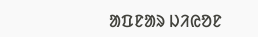ᱟᱯᱱᱟᱨ ᱡᱤᱭᱚᱱ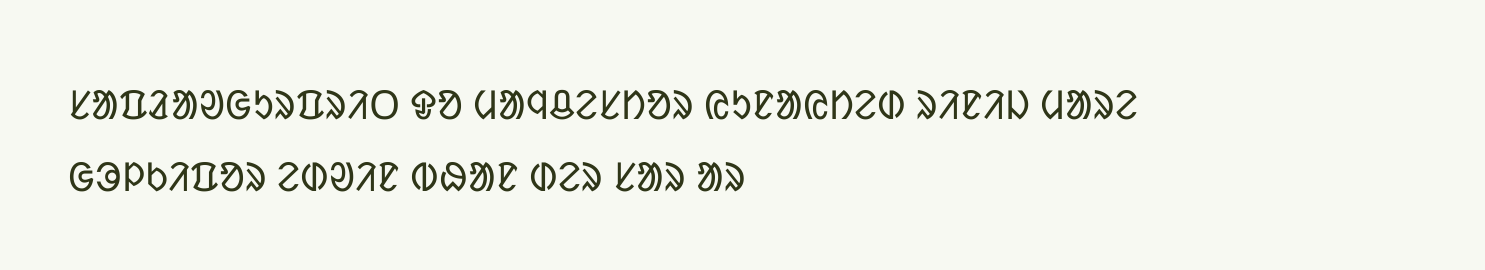ᱥᱟᱯᱲᱟᱣᱜᱩᱨᱯᱨᱤᱛ ᱫᱚ ᱢᱟᱧᱪᱮᱥᱴᱚᱨ ᱭᱩᱱᱟᱭᱴᱮᱰ ᱨᱤᱱᱤᱡ ᱢᱟᱨᱮ ᱜᱳᱞᱠᱤᱯᱚᱨ ᱮᱰᱣᱤᱱ ᱵᱷᱟᱱ ᱰᱮᱨ ᱥᱟᱨ ᱟᱨ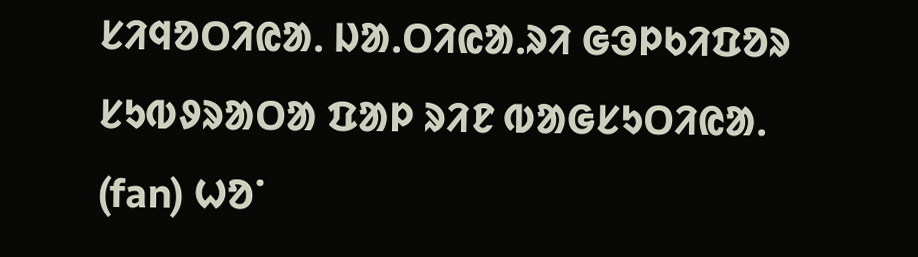ᱥᱤᱧᱚᱛᱤᱭᱟᱹ ᱡᱟᱹᱛᱤᱭᱟᱹᱨᱤ ᱜᱳᱞᱠᱤᱯᱚᱨ ᱥᱩᱵᱽᱨᱟᱛᱟ ᱯᱟᱞ ᱨᱤᱱ ᱵᱟᱜᱥᱩᱛᱤᱭᱟᱹ (fan) ᱦᱚᱸ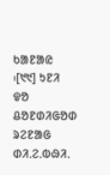ᱠᱟᱱᱟᱭ ᱾[᱑᱑] ᱩᱱᱤ ᱫᱚ ᱪᱚᱱᱰᱤᱜᱚᱰ ᱨᱮᱱᱟᱜ ᱰᱤᱹᱮᱹᱵᱷᱤᱹ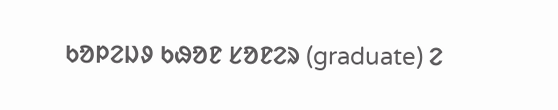ᱠᱚᱞᱮᱡᱽ ᱠᱷᱚᱱ ᱥᱚᱱᱮᱨ (graduate) ᱮ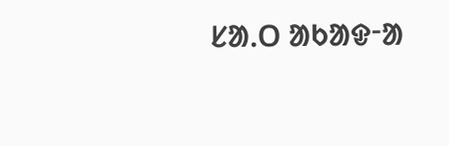ᱥᱟᱹᱛ ᱟᱠᱟᱫᱼᱟ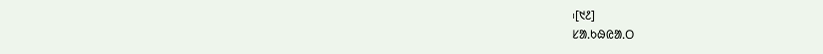᱾[᱑᱒]
ᱥᱟᱹᱠᱷᱭᱟᱹᱛ